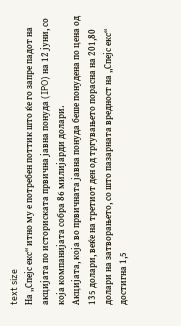text size
На „Спејс екс“ итно му е потребен поттик што ќе го запре падот на акцијата по историската првична јавна понуда (IPO) на 12 јуни, со која компанијата собра 86 милијарди долари.
Акцијата, која во првичната јавна понуда беше понудена по цена од 135 долари, веќе на третиот ден од тргувањето порасна на 201,80 долари на затворањето, со што пазарната вредност на „Спејс екс“ достигна 1,5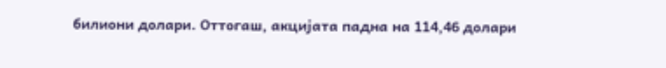билиони долари. Оттогаш, акцијата падна на 114,46 долари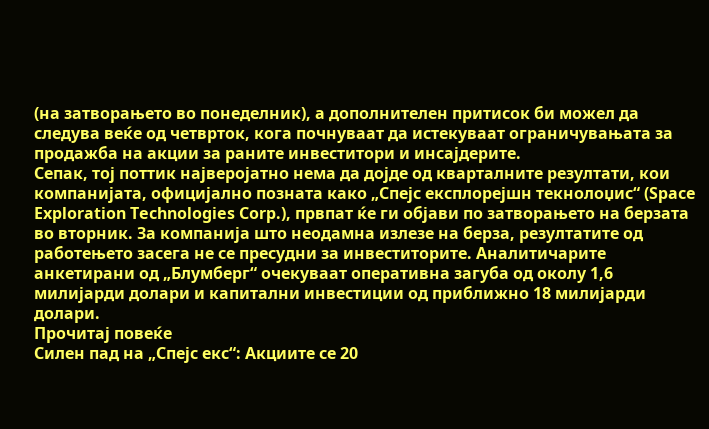(на затворањето во понеделник), а дополнителен притисок би можел да следува веќе од четврток, кога почнуваат да истекуваат ограничувањата за продажба на акции за раните инвеститори и инсајдерите.
Сепак, тој поттик најверојатно нема да дојде од кварталните резултати, кои компанијата, официјално позната како „Спејс експлорејшн текнолоџис“ (Space Exploration Technologies Corp.), првпат ќе ги објави по затворањето на берзата во вторник. За компанија што неодамна излезе на берза, резултатите од работењето засега не се пресудни за инвеститорите. Аналитичарите анкетирани од „Блумберг“ очекуваат оперативна загуба од околу 1,6 милијарди долари и капитални инвестиции од приближно 18 милијарди долари.
Прочитај повеќе
Силен пад на „Спејс екс“: Акциите се 20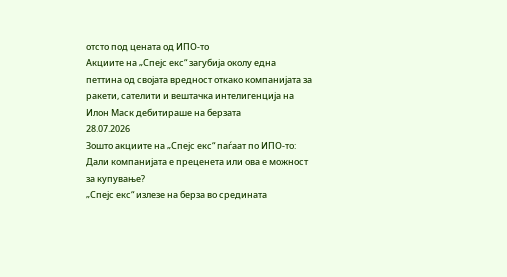отсто под цената од ИПО-то
Акциите на „Спејс екс“ загубија околу една петтина од својата вредност откако компанијата за ракети, сателити и вештачка интелигенција на Илон Маск дебитираше на берзата
28.07.2026
Зошто акциите на „Спејс екс“ паѓаат по ИПО-то: Дали компанијата е преценета или ова е можност за купување?
„Спејс екс“ излезе на берза во средината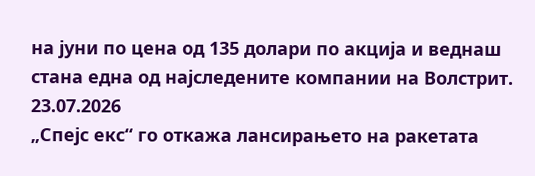на јуни по цена од 135 долари по акција и веднаш стана една од најследените компании на Волстрит.
23.07.2026
„Спејс екс“ го откажа лансирањето на ракетата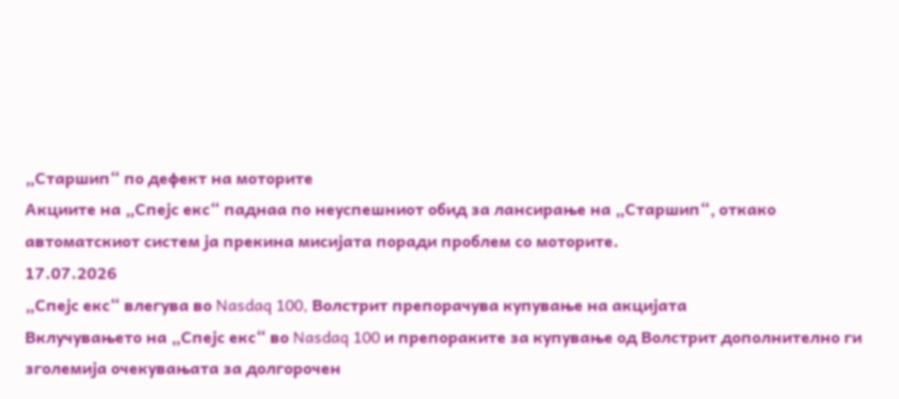„Старшип“ по дефект на моторите
Акциите на „Спејс екс“ паднаа по неуспешниот обид за лансирање на „Старшип“, откако автоматскиот систем ја прекина мисијата поради проблем со моторите.
17.07.2026
„Спејс екс“ влегува во Nasdaq 100, Волстрит препорачува купување на акцијата
Вклучувањето на „Спејс екс“ во Nasdaq 100 и препораките за купување од Волстрит дополнително ги зголемија очекувањата за долгорочен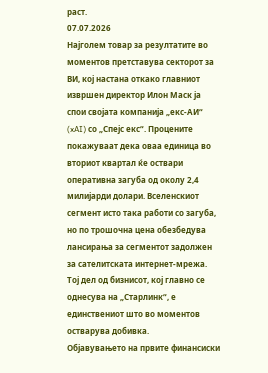раст.
07.07.2026
Најголем товар за резултатите во моментов претставува секторот за ВИ, кој настана откако главниот извршен директор Илон Маск ја спои својата компанија „екс-АИ“ (xAI) со „Спејс екс“. Процените покажуваат дека оваа единица во вториот квартал ќе оствари оперативна загуба од околу 2,4 милијарди долари. Вселенскиот сегмент исто така работи со загуба, но по трошочна цена обезбедува лансирања за сегментот задолжен за сателитската интернет-мрежа. Тој дел од бизнисот, кој главно се однесува на „Старлинк“, е единствениот што во моментов остварува добивка.
Објавувањето на првите финансиски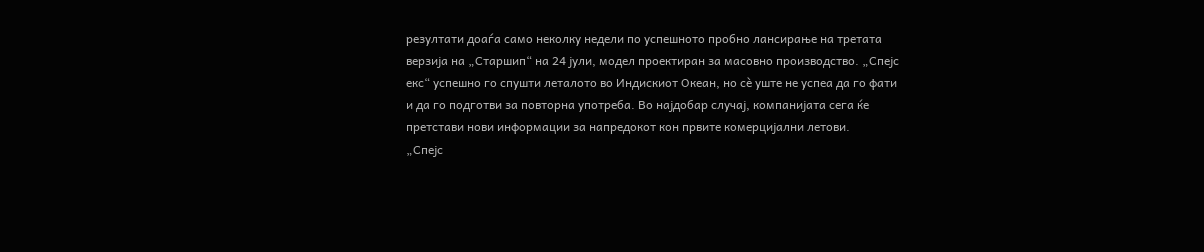резултати доаѓа само неколку недели по успешното пробно лансирање на третата верзија на „Старшип“ на 24 јули, модел проектиран за масовно производство. „Спејс екс“ успешно го спушти леталото во Индискиот Океан, но сè уште не успеа да го фати и да го подготви за повторна употреба. Во најдобар случај, компанијата сега ќе претстави нови информации за напредокот кон првите комерцијални летови.
„Спејс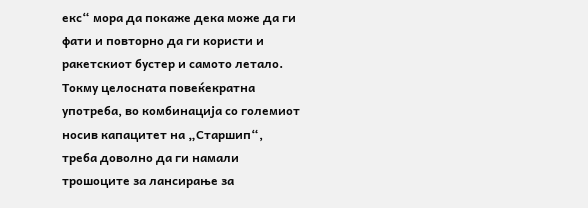екс“ мора да покаже дека може да ги фати и повторно да ги користи и ракетскиот бустер и самото летало. Токму целосната повеќекратна употреба, во комбинација со големиот носив капацитет на „Старшип“, треба доволно да ги намали трошоците за лансирање за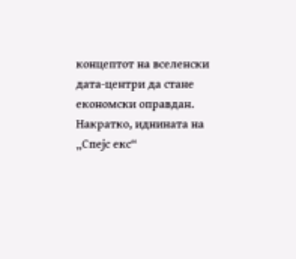концептот на вселенски дата-центри да стане економски оправдан. Накратко, иднината на „Спејс екс“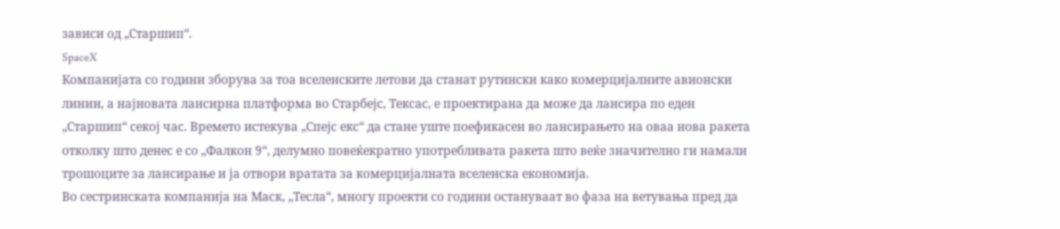зависи од „Старшип“.
SpaceX
Компанијата со години зборува за тоа вселенските летови да станат рутински како комерцијалните авионски линии, а најновата лансирна платформа во Старбејс, Тексас, е проектирана да може да лансира по еден „Старшип“ секој час. Времето истекува „Спејс екс“ да стане уште поефикасен во лансирањето на оваа нова ракета отколку што денес е со „Фалкон 9“, делумно повеќекратно употребливата ракета што веќе значително ги намали трошоците за лансирање и ја отвори вратата за комерцијалната вселенска економија.
Во сестринската компанија на Маск, „Тесла“, многу проекти со години остануваат во фаза на ветувања пред да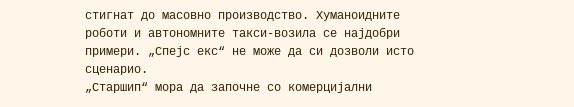стигнат до масовно производство. Хуманоидните роботи и автономните такси-возила се најдобри примери. „Спејс екс“ не може да си дозволи исто сценарио.
„Старшип“ мора да започне со комерцијални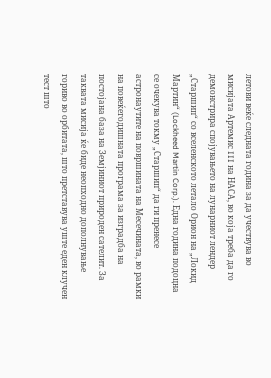летови веќе следната година за да учествува во мисијата Артемис III на НАСА, во која треба да го демонстрира спојувањето на лунарниот лендер „Старшип“ со вселенското летало Oрион на „Локид Мартин“ (Lockheed Martin Corp.). Една година подоцна се очекува токму „Старшип“ да ги пренесе астронаутите на површината на Месечината, во рамки на повеќегодишната програма за изградба на постојана база на Земјиниот природен сателит. За таквата мисија ќе биде неопходно дополнување гориво во орбитата, што претставува уште еден клучен тест што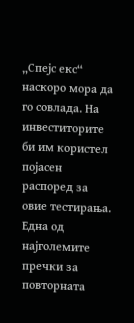„Спејс екс“ наскоро мора да го совлада. На инвеститорите би им користел појасен распоред за овие тестирања.
Една од најголемите пречки за повторната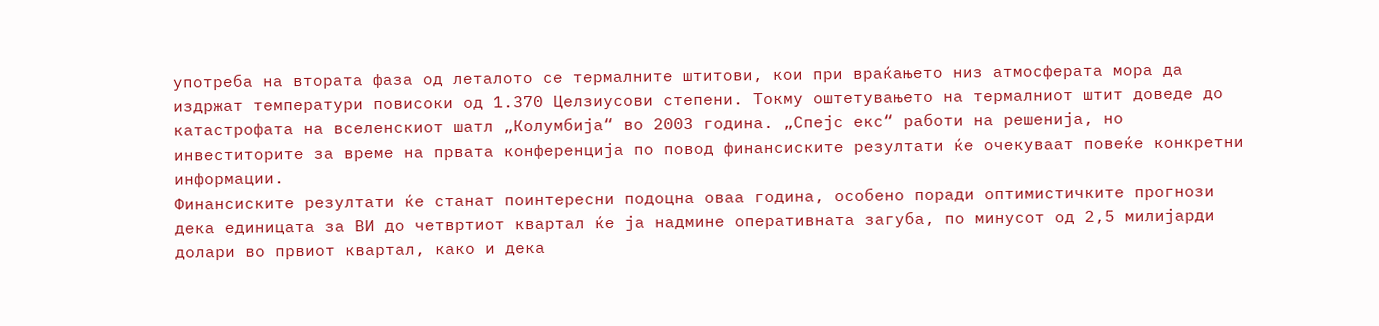употреба на втората фаза од леталото се термалните штитови, кои при враќањето низ атмосферата мора да издржат температури повисоки од 1.370 Целзиусови степени. Токму оштетувањето на термалниот штит доведе до катастрофата на вселенскиот шатл „Колумбија“ во 2003 година. „Спејс екс“ работи на решенија, но инвеститорите за време на првата конференција по повод финансиските резултати ќе очекуваат повеќе конкретни информации.
Финансиските резултати ќе станат поинтересни подоцна оваа година, особено поради оптимистичките прогнози дека единицата за ВИ до четвртиот квартал ќе ја надмине оперативната загуба, по минусот од 2,5 милијарди долари во првиот квартал, како и дека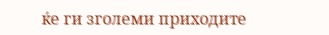ќе ги зголеми приходите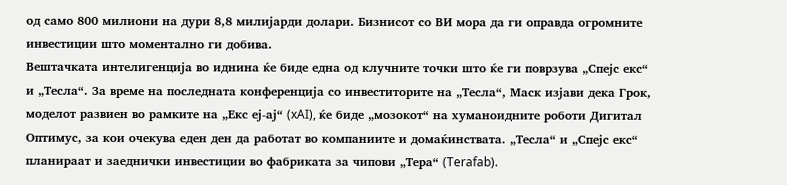од само 800 милиони на дури 8,8 милијарди долари. Бизнисот со ВИ мора да ги оправда огромните инвестиции што моментално ги добива.
Вештачката интелигенција во иднина ќе биде една од клучните точки што ќе ги поврзува „Спејс екс“ и „Тесла“. За време на последната конференција со инвеститорите на „Тесла“, Маск изјави дека Грок, моделот развиен во рамките на „Екс еј-ај“ (xAI), ќе биде „мозокот“ на хуманоидните роботи Дигитал Оптимус, за кои очекува еден ден да работат во компаниите и домаќинствата. „Тесла“ и „Спејс екс“ планираат и заеднички инвестиции во фабриката за чипови „Тера“ (Terafab).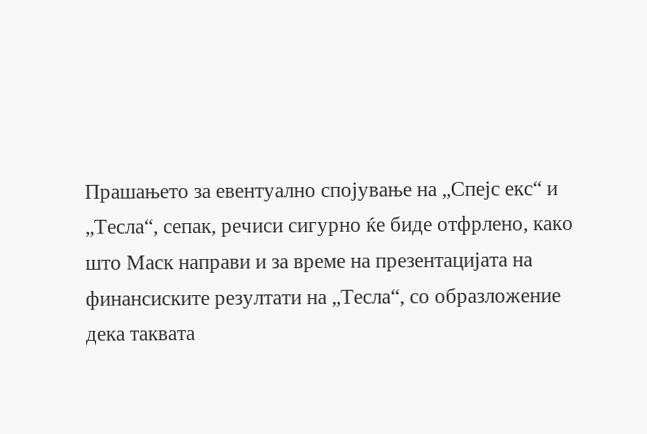Прашањето за евентуално спојување на „Спејс екс“ и „Тесла“, сепак, речиси сигурно ќе биде отфрлено, како што Маск направи и за време на презентацијата на финансиските резултати на „Тесла“, со образложение дека таквата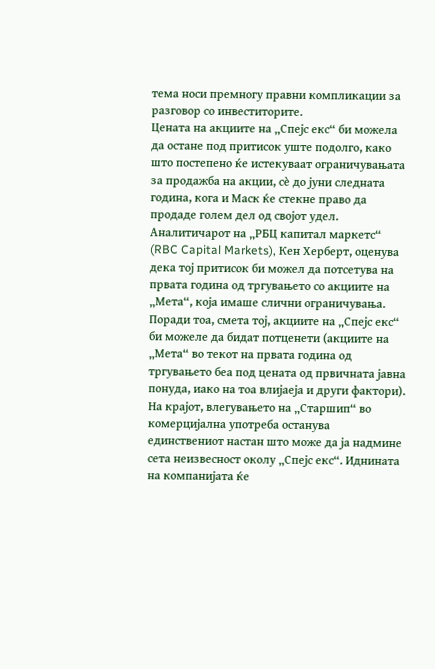тема носи премногу правни компликации за разговор со инвеститорите.
Цената на акциите на „Спејс екс“ би можела да остане под притисок уште подолго, како што постепено ќе истекуваат ограничувањата за продажба на акции, сè до јуни следната година, кога и Маск ќе стекне право да продаде голем дел од својот удел.
Аналитичарот на „РБЦ капитал маркетс“ (RBC Capital Markets), Кен Херберт, оценува дека тој притисок би можел да потсетува на првата година од тргувањето со акциите на „Мета“, која имаше слични ограничувања. Поради тоа, смета тој, акциите на „Спејс екс“ би можеле да бидат потценети (акциите на „Мета“ во текот на првата година од тргувањето беа под цената од првичната јавна понуда, иако на тоа влијаеја и други фактори).
На крајот, влегувањето на „Старшип“ во комерцијална употреба останува единствениот настан што може да ја надмине сета неизвесност околу „Спејс екс“. Иднината на компанијата ќе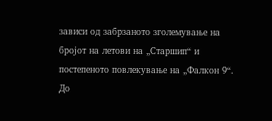зависи од забрзаното зголемување на бројот на летови на „Старшип“ и постепеното повлекување на „Фалкон 9“. До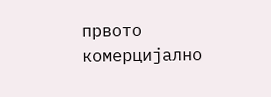првото комерцијално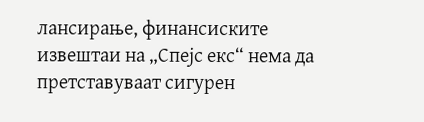лансирање, финансиските извештаи на „Спејс екс“ нема да претставуваат сигурен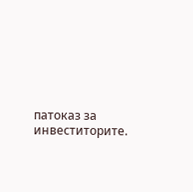патоказ за инвеститорите.